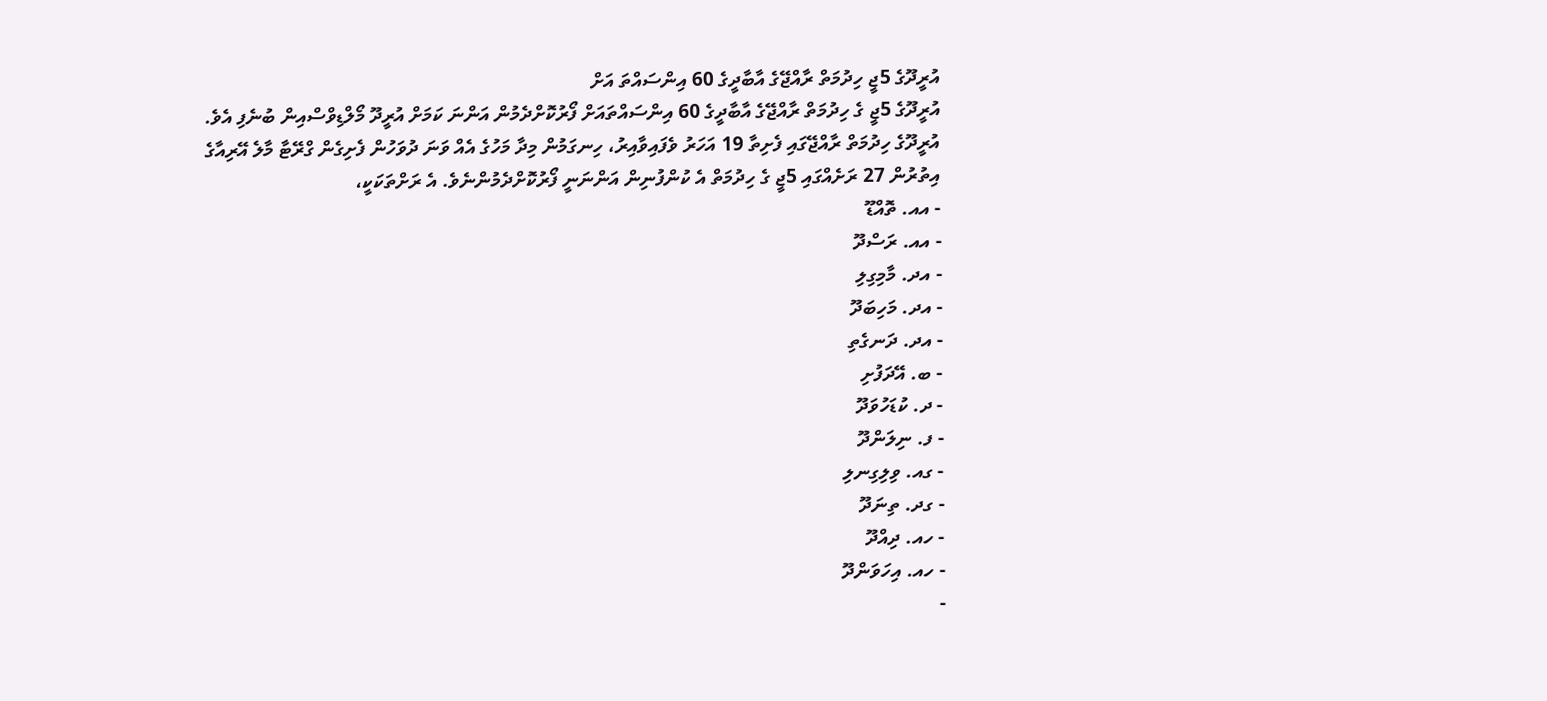އުރީދޫގެ 5ޖީ ހިދުމަތް ރާއްޖޭގެ އާބާދީގެ 60 އިންސައްތަ އަށް
އުރީދޫގެ 5ޖީ ގެ ހިދުމަތް ރާއްޖޭގެ އާބާދީގެ 60 އިންސައްތައަށް ފޯރުކޮށްދެމުން އަންނަ ކަމަށް އުރީދޫ މޯލްޑިވްސްއިން ބުނެފި އެވެ.
އުރީދޫގެ ހިދުމަތް ރާއްޖޭގައި ފެށިތާ 19 އަހަރު ވެފައިވާއިރު، ހިނގަމުން މިދާ މަހުގެ އެއް ވަނަ ދުވަހުން ފެށިގެން ގްރޭޓާ މާލެ އޭރިއާގެ އިތުރުން 27 ރަށެއްގައި 5ޖީ ގެ ހިދުމަތް އެ ކުންފުނިން އަންނަނީ ފޯރުކޮށްދެމުންނެވެ. އެ ރަށްތަކަކީ،
- އއ. ތޮއްޑޫ
- އއ. ރަސްދޫ
- އދ. މާމިގިލި
- އދ. މަހިބަދޫ
- އދ. ދަނގެތި
- ބ. އޭދަފުށި
- ދ. ކުޑަހުވަދޫ
- ފ. ނިލަންދޫ
- ގއ. ވިލިގިނލި
- ގދ. ތިނަދޫ
- ހއ. ދިއްދޫ
- ހއ. އިހަވަންދޫ
-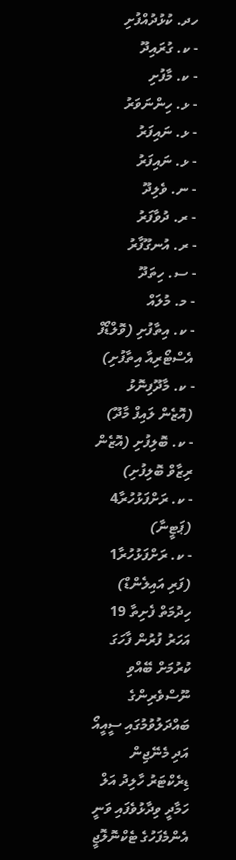ހދ. ކުޅުދުއްފުށި
- ކ. ގުރައިދޫ
- ކ. މާފުށި
- ޅ. ހިންނަވަރު
- ޅ. ނައިފަރު
- ޅ. ނައިފަރު
- ނ. ވެލިދޫ
- ރ. ދުވާފަރު
- ރ. އުނގޫފާރު
- ސ. ހިތަދޫ
- މ. މުލައް
- ކ. އިތާފުށި (ވޮލްޑޯފް އެސްޓޯރިއާ އިތާފުށި)
- ކ. މާދޫފިނޮޅު (އޮޒެން ލައިފް މާދޫ)
- ކ. ބޮލިފުށި (އޮޒެން ރިޒާވް ބޮލިފުށި)
- ކ. ރަށްފަޅުހުރާ4 (ޕަޓީނާ)
- ކ. ރަށްފަޅުހުރާ1 (ފަރި އައިލެންޑް)
ހިދުމަތް ފެށިތާ 19 އަހަރު ފުރުން ފާހަގަ ކުރުމަށް ބޭއްވި ނޫސްވެރިންގެ ބައްދަލުވުމުގައި ސީއީއޯ އަދި މެނޭޖިން ޑިރެކްޓަރު ހާލިދު އަލް ހަމާދީ ވިދާޅުވެފައި ވަނީ އެންމެފަހުގެ ޓެކްނޮލޮޖީ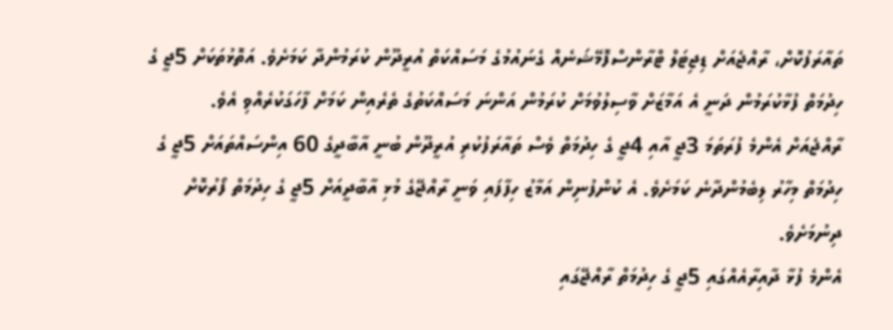ތައާރަފުކޮށް، ރާއްޖެއަށް ޑިޖިޓަލް ޓްރާންސްފޮމޭޝަނެއް ގެނައުމުގެ މަސައްކަތް އުރީދޫން ކުރަމުންދާ ކަމަށެވެ. އަތޮޅުތަކަށް 5ޖީ ގެ ހިދުމަތް ފުޅާކުރަމުން ދަނީ އެ އަމާޒަށް ވާސިލުވުމަށް ކުރަމުން އަންނަ މަސައްކަތުގެ ތެރެއިން ކަމަށް ފާހަގަކުރެއްވި އެވެ.
ރާއްޖެއަށް އެންމެ ފުރަތަމަ 3ޖީ އާއި 4ޖީ ގެ ހިދުމަތް ވެސް ތައާރަފުކުރި އުރީދޫން ބުނީ އާބާދީގެ 60 އިންސައްތައަށް 5ޖީ ގެ ހިދުމަތް މިހާރު ލިބެމުންދާނެ ކަމަށެވެ. އެ ކުންފުނިން އަމާޒު ހިފާފައި ވަނީ ރާއްޖޭގެ މުޅި އާބާދީއަށް 5ޖީ ގެ ހިދުމަތް ފޯރުކޮށް ދިނުމަށެވެ.
އެންމެ ފުޅާ ދާއިރާއެއްގައި 5ޖީ ގެ ހިދުމަތް ރާއްޖޭގައި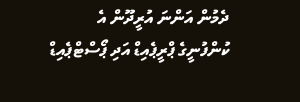ދެމުން އަންނަ އުރީދޫން އެ ކުންފުނީގެ ޕްރީޕެއިޑް އަދި ޕޯސްޓްޕެއިޑް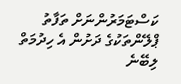ކަސްޓަމަރުންނަށް ތަފާތު ޕްލޭންތަކުގެ ދަށުން އެ ހިދުމަތް ލިބޭނެ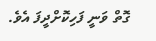ގޮތް ވަނީ ފަހިކޮށްދީފަ އެވެ.